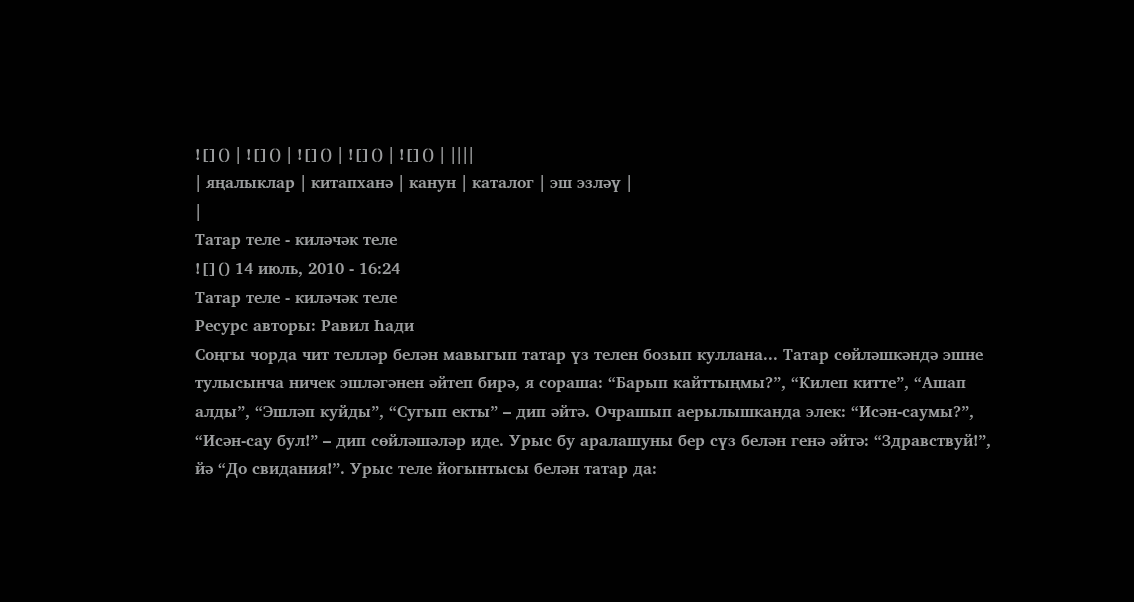![]() | ![]() | ![]() | ![]() | ![]() | ||||
| яңалыклар | китапханә | канун | каталог | эш эзләү |
|
Татар теле - киләчәк теле
![]() 14 июль, 2010 - 16:24
Татар теле - киләчәк теле
Ресурс авторы: Равил Һади
Соңгы чорда чит телләр белән мавыгып татар үз телен бозып куллана... Татар сөйләшкәндә эшне тулысынча ничек эшләгәнен әйтеп бирә, я сораша: “Барып кайттыңмы?”, “Килеп китте”, “Ашап алды”, “Эшләп куйды”, “Сугып екты” – дип әйтә. Очрашып аерылышканда элек: “Исән-саумы?”, “Исән-сау бул!” – дип сөйләшәләр иде. Урыс бу аралашуны бер сүз белән генә әйтә: “Здравствуй!”, йә “До свидания!”. Урыс теле йогынтысы белән татар да: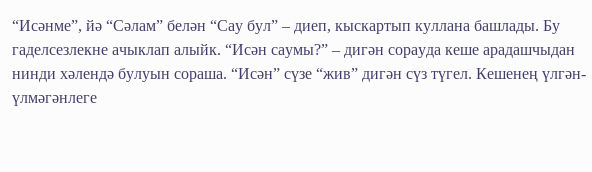“Исәнме”, йә “Сәлам” белән “Сау бул” – диеп, кыскартып куллана башлады. Бу гаделсезлекне ачыклап алыйк. “Исән саумы?” – дигән сорауда кеше арадашчыдан нинди хәлендә булуын сораша. “Исән” сүзе “жив” дигән сүз түгел. Кешенең үлгән-үлмәгәнлеге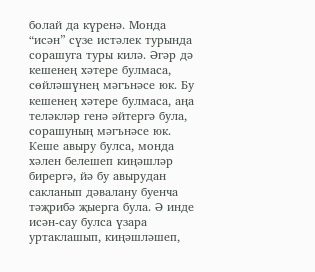болай да күренә. Монда “исән” сүзе истәлек турында сорашуга туры килә. Әгәр дә кешенең хәтере булмаса, сөйләшүнең мәгънәсе юк. Бу кешенең хәтере булмаса, аңа теләкләр генә әйтергә була, сорашуның мәгънәсе юк. Кеше авыру булса, монда хәлен белешеп киңәшләр бирергә, йә бу авырудан сакланып дәвалану буенча тәҗрибә җыерга була. Ә инде исән-сау булса үзара уртаклашып, киңәшләшеп,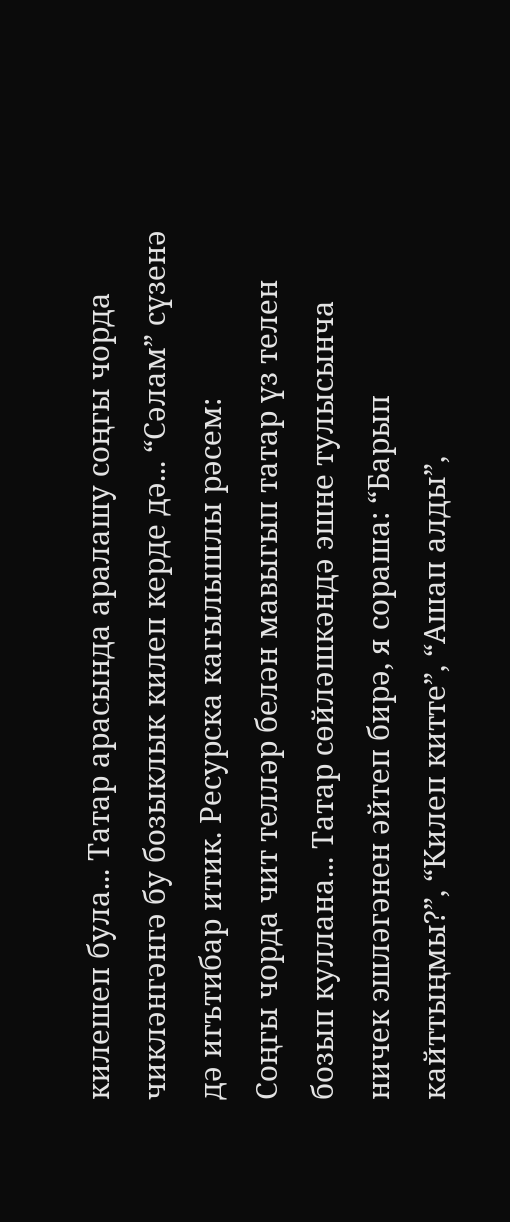килешеп була... Татар арасында аралашу соңгы чорда чикләнгәнгә бу бозыклык килеп керде дә... “Сәлам” сүзенә дә игътибар итик. Ресурска кагылышлы рәсем:
Соңгы чорда чит телләр белән мавыгып татар үз телен бозып куллана... Татар сөйләшкәндә эшне тулысынча ничек эшләгәнен әйтеп бирә, я сораша: “Барып кайттыңмы?”, “Килеп китте”, “Ашап алды”,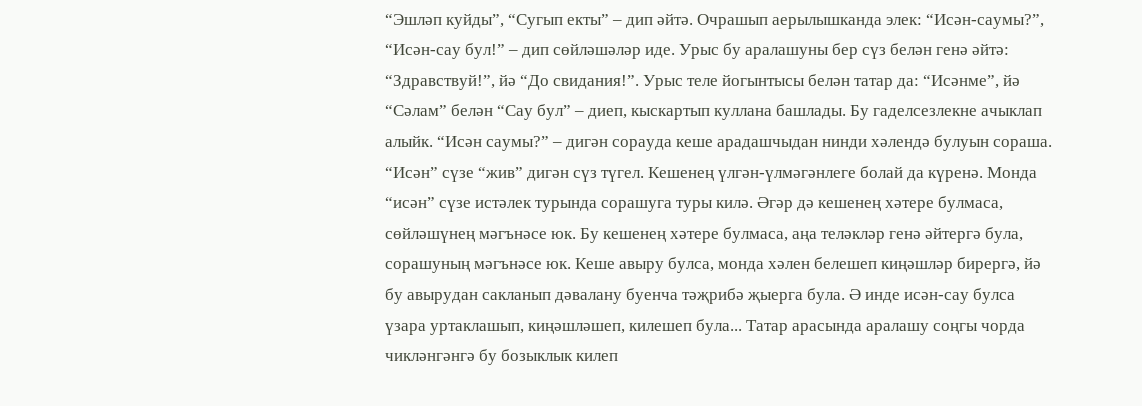“Эшләп куйды”, “Сугып екты” – дип әйтә. Очрашып аерылышканда элек: “Исән-саумы?”, “Исән-сау бул!” – дип сөйләшәләр иде. Урыс бу аралашуны бер сүз белән генә әйтә: “Здравствуй!”, йә “До свидания!”. Урыс теле йогынтысы белән татар да: “Исәнме”, йә “Сәлам” белән “Сау бул” – диеп, кыскартып куллана башлады. Бу гаделсезлекне ачыклап алыйк. “Исән саумы?” – дигән сорауда кеше арадашчыдан нинди хәлендә булуын сораша. “Исән” сүзе “жив” дигән сүз түгел. Кешенең үлгән-үлмәгәнлеге болай да күренә. Монда “исән” сүзе истәлек турында сорашуга туры килә. Әгәр дә кешенең хәтере булмаса, сөйләшүнең мәгънәсе юк. Бу кешенең хәтере булмаса, аңа теләкләр генә әйтергә була, сорашуның мәгънәсе юк. Кеше авыру булса, монда хәлен белешеп киңәшләр бирергә, йә бу авырудан сакланып дәвалану буенча тәҗрибә җыерга була. Ә инде исән-сау булса үзара уртаклашып, киңәшләшеп, килешеп була... Татар арасында аралашу соңгы чорда чикләнгәнгә бу бозыклык килеп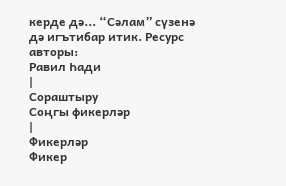керде дә... “Сәлам” сүзенә дә игътибар итик. Ресурс авторы:
Равил Һади
|
Сораштыру
Соңгы фикерләр
|
Фикерләр
Фикер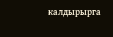калдырырга